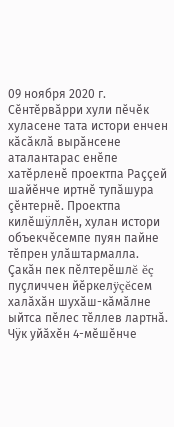09 ноября 2020 г.
Сĕнтĕрвăрри хули пĕчĕк хуласене тата истори енчен кăсăклă вырăнсене аталантарас енĕпе хатĕрленĕ проектпа Раççей шайĕнче иртнĕ тупăшура çĕнтернĕ. Проектпа килĕшÿллĕн, хулан истори объекчĕсемпе пуян пайне тĕпрен улăштармалла. Çакăн пек пĕлтерĕшлĕ ĕç пуçличчен йĕркелÿçĕсем халăхăн шухăш-кăмăлне ыйтса пĕлес тĕллев лартнă.
Чÿк уйăхĕн 4-мĕшĕнче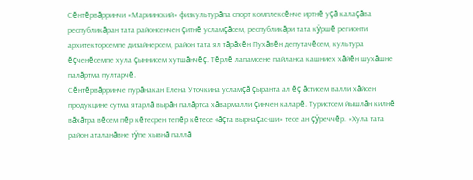Сĕнтĕрвăрринчи «Мариинский» физкультурăпа спорт комплексĕнче иртнĕ уçă калаçăва республикăран тата районсенчен çитнĕ усламçăсем, республикăри тата кÿршĕ регионти архитекторсемпе дизайнерсем, район тата ял тăрăхĕн Пухăвĕн депутачĕсем, культура ĕçченĕсемпе хула çыннисем хутшăнчĕç. Тĕрлĕ лапамсене пайланса кашниех хăйĕн шухăшне палăртма пултарчĕ.
Сĕнтĕрвăрринче пурăнакан Елена Уточкина усламçă çыранта ал ĕç ăстисем валли хăйсен продукцине сутма ятарлă вырăн палăртса хăвармалли çинчен каларĕ. Туристсем йышлăн килнĕ вăхăтра вĕсем пĕр кĕтесрен тепĕр кĕтесе «ăçта вырнаçас-ши» тесе ан çÿреччĕр. «Хула тата район аталанăвне тÿпе хывнă паллă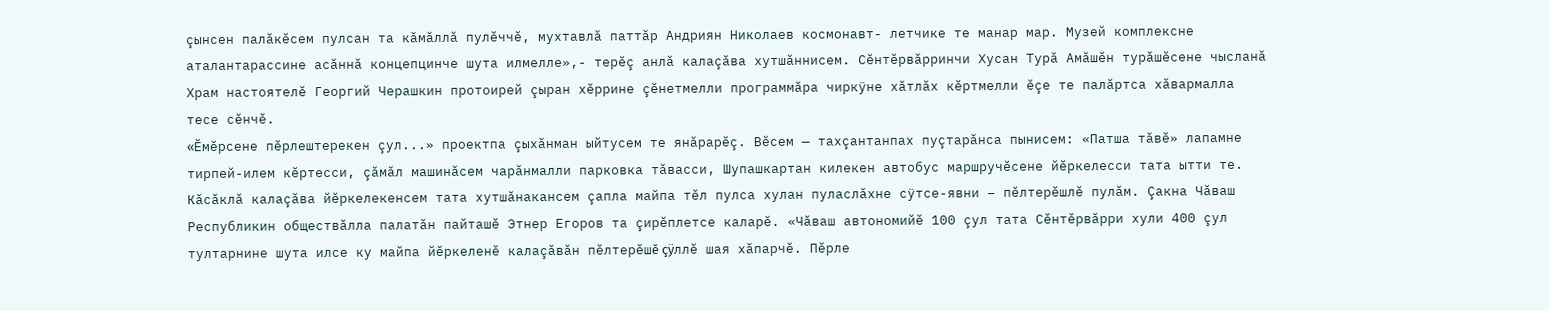çынсен палăкĕсем пулсан та кăмăллă пулĕччĕ, мухтавлă паттăр Андриян Николаев космонавт- летчике те манар мар. Музей комплексне аталантарассине асăннă концепцинче шута илмелле»,- терĕç анлă калаçăва хутшăннисем. Сĕнтĕрвăрринчи Хусан Турă Амăшĕн турăшĕсене чысланă Храм настоятелĕ Георгий Черашкин протоирей çыран хĕррине çĕнетмелли программăра чиркÿне хăтлăх кĕртмелли ĕçе те палăртса хăвармалла тесе сĕнчĕ.
«Ĕмĕрсене пĕрлештерекен çул...» проектпа çыхăнман ыйтусем те янăрарĕç. Вĕсем — тахçантанпах пуçтарăнса пынисем: «Патша тăвĕ» лапамне тирпей-илем кĕртесси, çăмăл машинăсем чарăнмалли парковка тăвасси, Шупашкартан килекен автобус маршручĕсене йĕркелесси тата ытти те.
Кăсăклă калаçăва йĕркелекенсем тата хутшăнакансем çапла майпа тĕл пулса хулан пуласлăхне сÿтсе-явни – пĕлтерĕшлĕ пулăм. Çакна Чăваш Республикин обществăлла палатăн пайташĕ Этнер Егоров та çирĕплетсе каларĕ. «Чăваш автономийĕ 100 çул тата Сĕнтĕрвăрри хули 400 çул тултарнине шута илсе ку майпа йĕркеленĕ калаçăвăн пĕлтерĕшĕ çÿллĕ шая хăпарчĕ. Пĕрле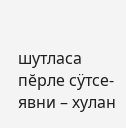шутласа пĕрле сÿтсе-явни – хулан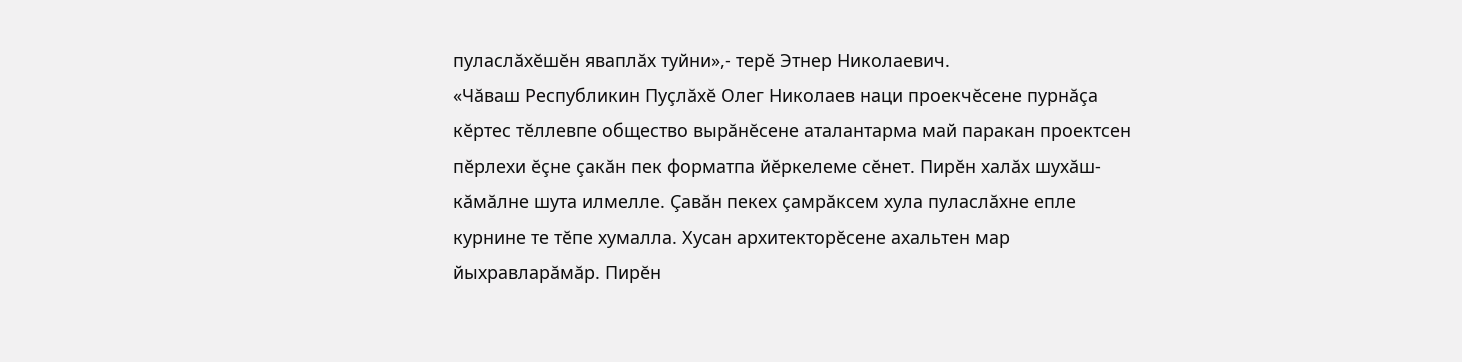пуласлăхĕшĕн яваплăх туйни»,- терĕ Этнер Николаевич.
«Чăваш Республикин Пуçлăхĕ Олег Николаев наци проекчĕсене пурнăçа кĕртес тĕллевпе общество вырăнĕсене аталантарма май паракан проектсен пĕрлехи ĕçне çакăн пек форматпа йĕркелеме сĕнет. Пирĕн халăх шухăш-кăмăлне шута илмелле. Çавăн пекех çамрăксем хула пуласлăхне епле курнине те тĕпе хумалла. Хусан архитекторĕсене ахальтен мар йыхравларăмăр. Пирĕн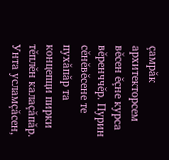çамрăк архитекторсем вĕсен ĕçне курса вĕренччĕр. Пурин сĕнĕвĕсене те пухăпăр та концепци пирки тĕплĕн калаçăпăр. Унта усламçăсен,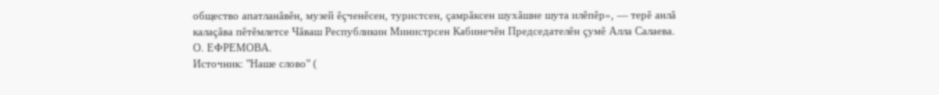общество апатланăвĕн, музей ĕçченĕсен, туристсен, çамрăксен шухăшне шута илĕпĕр», — терĕ анлă калаçăва пĕтĕмлетсе Чăваш Республикин Министрсен Кабинечĕн Председателĕн çумĕ Алла Салаева.
О. ЕФРЕМОВА.
Источник: "Наше слово" (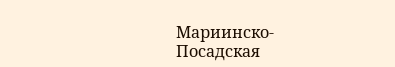Мариинско-Посадская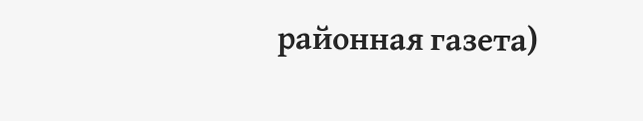районная газета)